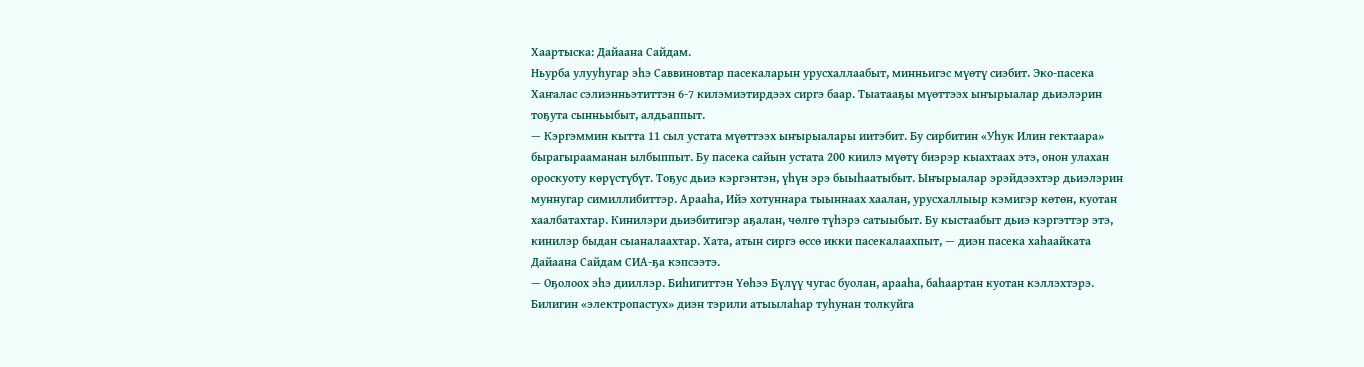Хаартыска: Дайаана Сайдам.
Ньурба улууһугар эһэ Саввиновтар пасекаларын урусхаллаабыт, минньигэс мүөтү сиэбит. Эко-пасека Хаҥалас сэлиэнньэтиттэн 6-7 килэмиэтирдээх сиргэ баар. Тыатааҕы мүөттээх ыҥырыалар дьиэлэрин тоҕута сынньыбыт, алдьаппыт.
— Кэргэммин кытта 11 сыл устата мүөттээх ыҥырыалары иитэбит. Бу сирбитин «Уһук Илин гектаара» бырагырааманан ылбыппыт. Бу пасека сайын устата 200 киилэ мүөтү биэрэр кыахтаах этэ, онон улахан ороскуоту көрүстүбүт. Тоҕус дьиэ кэргэнтэн, үһүн эрэ быыһаатыбыт. Ыҥырыалар эрэйдээхтэр дьиэлэрин муннугар симиллибиттэр. Арааһа, Ийэ хотуннара тыыннаах хаалан, урусхаллыыр кэмигэр көтөн, куотан хаалбатахтар. Кинилэри дьиэбитигэр аҕалан, чөлгө түһэрэ сатыыбыт. Бу кыстаабыт дьиэ кэргэттэр этэ, кинилэр быдан сыаналаахтар. Хата, атын сиргэ өссө икки пасекалаахпыт, — диэн пасека хаһаайката Дайаана Сайдам СИА-ҕа кэпсээтэ.
— Оҕолоох эһэ дииллэр. Биһигиттэн Үөһээ Бүлүү чугас буолан, арааһа, баһаартан куотан кэллэхтэрэ. Билигин «электропастух» диэн тэрили атыылаһар туһунан толкуйга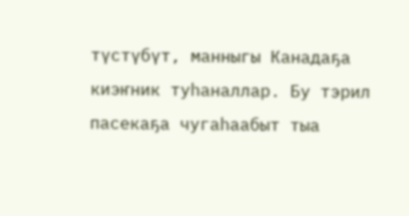түстүбүт, манныгы Канадаҕа киэҥник туһаналлар. Бу тэрил пасекаҕа чугаһаабыт тыа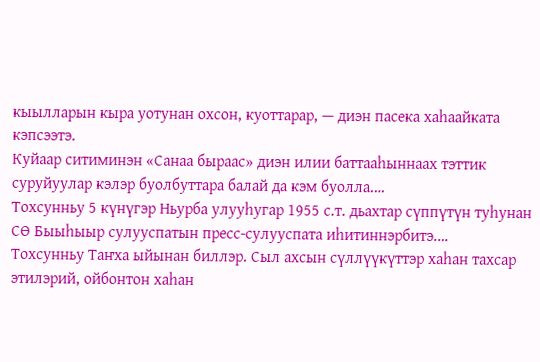кыылларын кыра уотунан охсон, куоттарар, — диэн пасека хаһаайката кэпсээтэ.
Куйаар ситиминэн «Санаа быраас» диэн илии баттааһыннаах тэттик суруйуулар кэлэр буолбуттара балай да кэм буолла.…
Тохсунньу 5 күнүгэр Ньурба улууһугар 1955 с.т. дьахтар сүппүтүн туһунан СӨ Быыһыыр сулууспатын пресс-сулууспата иһитиннэрбитэ.…
Тохсунньу Таҥха ыйынан биллэр. Сыл ахсын сүллүүкүттэр хаһан тахсар этилэрий, ойбонтон хаһан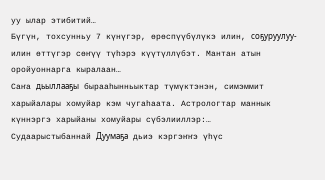уу ылар этибитий…
Бүгүн, тохсунньу 7 күнүгэр, өрөспүүбүлүкэ илин, соҕуруулуу-илин өттүгэр сөҥүү түһэрэ күүтүллүбэт. Мантан атын оройуоннарга кыралаан…
Саҥа дьыллааҕы бырааһынньыктар түмүктэнэн, симэммит харыйалары хомуйар кэм чугаһаата. Астрологтар маннык күннэргэ харыйаны хомуйары сүбэлииллэр:…
Судаарыстыбаннай Дуумаҕа дьиэ кэргэҥҥэ үһүс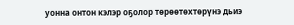уонна онтон кэлэр оҕолор төрөөтөхтөрүнэ дьиэ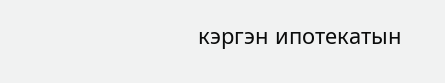кэргэн ипотекатын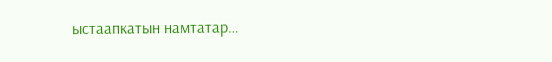ыстаапкатын намтатар…